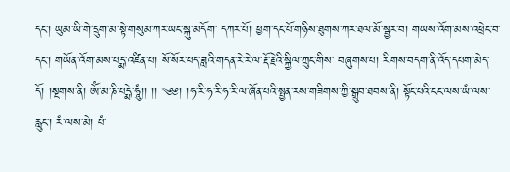དང་། ཡུམ་ཡི་གེ་དྲུག་མ་སྟེ་གསུམ་ཀར་ཡང་སྐུ་མདོག་ དཀར་པོ། ཕྱག་དང་པོ་གཉིས་ཐུགས་ཀར་ཐལ་མོ་སྦྱར་བ། གཡས་འོག་མས་འཕྲེང་བ་དང་། གཡོན་འོག་མས་པདྨ་འཛིན་པ། སོ་སོར་པད་ཟླའི་གདན་རེ་རེ་ལ་རྡོ་རྗེའི་སྐྱིལ་ཀྲུང་གིས་ བཞུགས་པ། རིགས་བདག་ནི་འོད་དཔག་མེད་དོ། །སྔགས་ནི། ༀ་མ་ཎི་པདྨེ་ཧཱུཾ།། །། ༄༅། །ཧ་རི་ཧ་རི་ཧ་རི་ལ་ཞོན་པའི་སྤྱན་རས་གཟིགས་ཀྱི་སྒྲུབ་ཐབས་ནི། སྟོང་པའི་ངང་ལས་ཡཾ་ལས་རླུང་། རཾ་ལས་མེ། པཾ་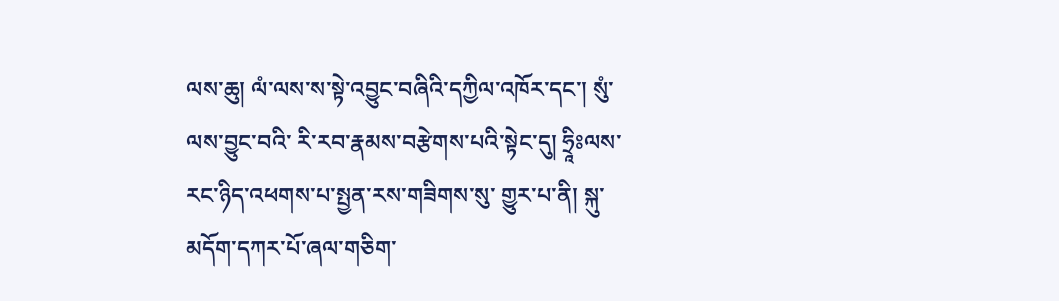ལས་ཆུ། ལཾ་ལས་ས་སྟེ་འབྱུང་བཞིའི་དཀྱིལ་འཁོར་དང་། སུཾ་ལས་བྱུང་བའི་ རི་རབ་རྣམས་བརྩེགས་པའི་སྟེང་དུ། ཧྲཱིཿལས་རང་ཉིད་འཕགས་པ་སྤྱན་རས་གཟིགས་སུ་ གྱུར་པ་ནི། སྐུ་མདོག་དཀར་པོ་ཞལ་གཅིག་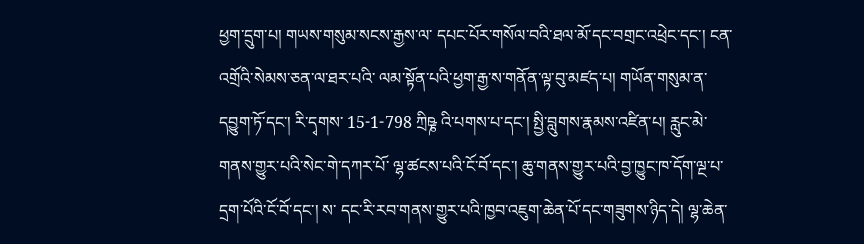ཕྱག་དྲུག་པ། གཡས་གསུམ་སངས་རྒྱས་ལ་ དཔང་པོར་གསོལ་བའི་ཐལ་མོ་དང་བགྲང་འཕྲེང་དང་། ངན་འགྲོའི་སེམས་ཅན་ལ་ཐར་པའི་ ལམ་སྟོན་པའི་ཕྱག་རྒྱ་ས་གནོན་ལྟ་བུ་མཛད་པ། གཡོན་གསུམ་ན་དབྱུག་ཏོ་དང་། རི་དྭགས་ 15-1-798 ཀྲིཥྞ འི་པགས་པ་དང་། སྤྱི་བླུགས་རྣམས་འཛིན་པ། རླུང་མེ་གནས་གྱུར་པའི་སེང་གེ་དཀར་པོ་ ལྷ་ཚངས་པའི་ངོ་བོ་དང་། ཆུ་གནས་གྱུར་པའི་བྱ་ཁྱུང་ཁ་དོག་ལྔ་པ་དྲག་པོའི་ངོ་བོ་དང་། ས་ དང་རི་རབ་གནས་གྱུར་པའི་ཁྱབ་འཇུག་ཆེན་པོ་དང་གཟུགས་ཉིད་དེ། ལྷ་ཆེན་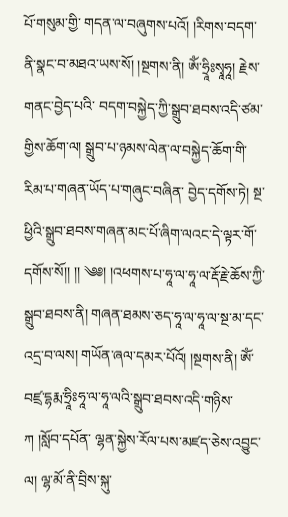པོ་གསུམ་གྱི་ གདན་ལ་བཞུགས་པའོ། །རིགས་བདག་ནི་སྣང་བ་མཐའ་ཡས་སོ། །སྔགས་ནི། ༀ་ཧྲཱིཿསྭཱཧཱ། རྗེས་གནང་བྱེད་པའི་ བདག་བསྐྱེད་ཀྱི་སྒྲུབ་ཐབས་འདི་ཙམ་གྱིས་ཆོག་ལ། སྒྲུབ་པ་ཉམས་ལེན་ལ་བསྐྱེད་ཆོག་གི་རིམ་པ་གཞན་ཡོད་པ་གཞུང་བཞིན་ བྱེད་དགོས་ཏེ། སྔ་ཕྱིའི་སྒྲུབ་ཐབས་གཞན་མང་པོ་ཞིག་ལའང་དེ་ལྟར་གོ་དགོས་སོ།། །། ༄༅། །འཕགས་པ་ཧཱ་ལ་ཧཱ་ལ་རྡོ་རྗེ་ཆོས་ཀྱི་སྒྲུབ་ཐབས་ནི། གཞན་ཐམས་ཅད་ཧཱ་ལ་ཧཱ་ལ་སྔ་མ་དང་འདྲ་བ་ལས། གཡོན་ཞལ་དམར་པོའོ། །སྔགས་ནི། ༀ་བཛྲ་དྷརྨ་ཧྲཱིཿཧཱ་ལ་ཧཱ་ལའི་སྒྲུབ་ཐབས་འདི་གཉིས་ཀ །སློབ་དཔོན་ ལྷན་སྐྱེས་རོལ་པས་མཛད་ཅེས་འབྱུང་ལ། ལྷ་མོ་ནི་བྲིས་སྐུ་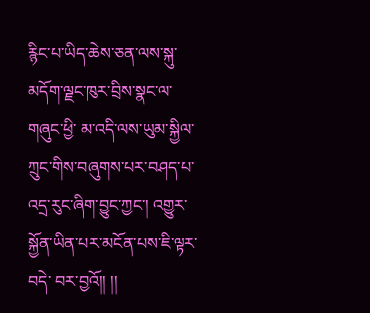རྙིང་པ་ཡིད་ཆེས་ཅན་ལས་སྐུ་མདོག་ལྗང་ཁུར་བྲིས་སྣང་ལ་གཞུང་ཕྱི་ མ་འདི་ལས་ཡུམ་སྐྱིལ་ཀྲུང་གིས་བཞུགས་པར་བཤད་པ་འདྲ་རུང་ཞིག་བྱུང་ཀྱང་། འགྱུར་སྐྱོན་ཡིན་པར་མངོན་པས་ཇི་ལྟར་བདེ་ བར་བྱའོ།། །།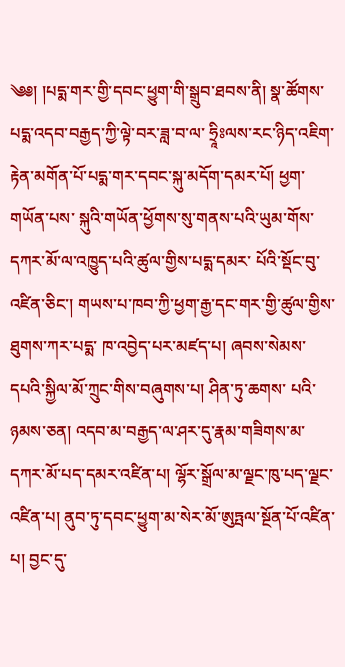༄༅། །པདྨ་གར་གྱི་དབང་ཕྱུག་གི་སྒྲུབ་ཐབས་ནི། སྣ་ཚོགས་པདྨ་འདབ་བརྒྱད་ཀྱི་ལྟེ་བར་ཟླ་བ་ལ་ ཧྲཱིཿལས་རང་ཉིད་འཇིག་རྟེན་མགོན་པོ་པདྨ་གར་དབང་སྐུ་མདོག་དམར་པོ། ཕྱག་གཡོན་པས་ སྐུའི་གཡོན་ཕྱོགས་སུ་གནས་པའི་ཡུམ་གོས་དཀར་མོ་ལ་འཁྱུད་པའི་ཚུལ་གྱིས་པདྨ་དམར་ པོའི་སྡོང་བུ་འཛིན་ཅིང་། གཡས་པ་ཁབ་ཀྱི་ཕྱག་རྒྱ་དང་གར་གྱི་ཚུལ་གྱིས་ཐུགས་ཀར་པདྨ་ ཁ་འབྱེད་པར་མཛད་པ། ཞབས་སེམས་དཔའི་སྐྱིལ་མོ་ཀྲུང་གིས་བཞུགས་པ། ཤིན་ཏུ་ཆགས་ པའི་ཉམས་ཅན། འདབ་མ་བརྒྱད་ལ་ཤར་དུ་རྣམ་གཟིགས་མ་དཀར་མོ་པད་དམར་འཛིན་པ། ལྷོར་སྒྲོལ་མ་ལྗང་ཁུ་པད་ལྗང་འཛིན་པ། ནུབ་ཏུ་དབང་ཕྱུག་མ་སེར་མོ་ཨུཏྤལ་སྔོན་པོ་འཛིན་ པ། བྱང་དུ་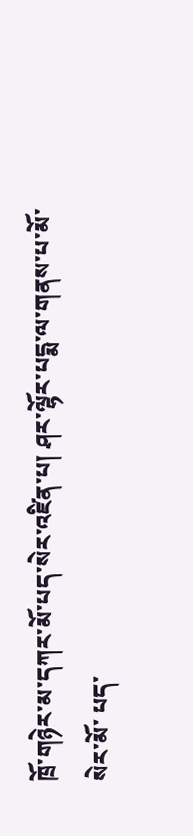ཁྲོ་གཉེར་མ་དཀར་མོ་པད་སེར་འཛིན་པ། ཤར་ལྷོར་པདྨ་ལ་གནས་པ་མོ་སེར་མོ་ པད་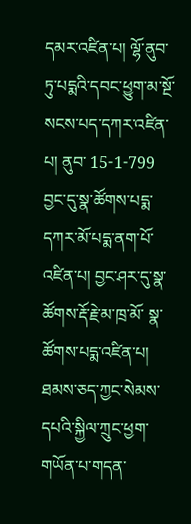དམར་འཛིན་པ། ལྷོ་ནུབ་ཏུ་པདྨའི་དབང་ཕྱུག་མ་སྔོ་སངས་པད་དཀར་འཛིན་པ། ནུབ་ 15-1-799 བྱང་དུ་སྣ་ཚོགས་པདྨ་དཀར་མོ་པདྨ་ནག་པོ་འཛིན་པ། བྱང་ཤར་དུ་སྣ་ཚོགས་རྡོ་རྗེ་མ་ཁྲ་མོ་ སྣ་ཚོགས་པདྨ་འཛིན་པ། ཐམས་ཅད་ཀྱང་སེམས་དཔའི་སྐྱིལ་ཀྲུང་ཕྱག་གཡོན་པ་གདན་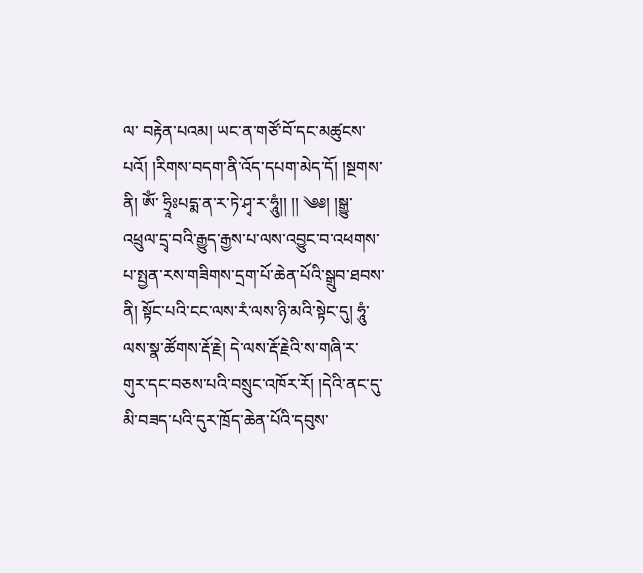ལ་ བརྟེན་པའམ། ཡང་ན་གཙོ་བོ་དང་མཚུངས་པའོ། །རིགས་བདག་ནི་འོད་དཔག་མེད་དོ། །སྔགས་ནི། ༀ་ ཧྲཱིཿཔདྨ་ན་ར་ཏེ་ཤྭ་ར་ཧཱུཾ།། །། ༄༅། །སྒྱུ་འཕྲུལ་དྲྭ་བའི་རྒྱུད་རྒྱས་པ་ལས་འབྱུང་བ་འཕགས་པ་སྤྱན་རས་གཟིགས་དྲག་པོ་ཆེན་པོའི་སྒྲུབ་ཐབས་ནི། སྟོང་པའི་ངང་ལས་རཾ་ལས་ཉི་མའི་སྟེང་དུ། ཧཱུཾ་ལས་སྣ་ཚོགས་རྡོ་རྗེ། དེ་ལས་རྡོ་རྗེའི་ས་གཞི་ར་ གུར་དང་བཅས་པའི་བསྲུང་འཁོར་རོ། །དེའི་ནང་དུ་མི་བཟད་པའི་དུར་ཁྲོད་ཆེན་པོའི་དབུས་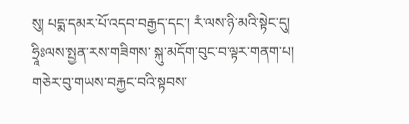སུ། པདྨ་དམར་པོ་འདབ་བརྒྱད་དང་། རཾ་ལས་ཉི་མའི་སྟེང་དུ། ཧྲཱིཿལས་སྤྱན་རས་གཟིགས་ སྐུ་མདོག་བུང་བ་ལྟར་གནག་པ། གཅེར་བུ་གཡས་བརྐྱང་བའི་སྟབས་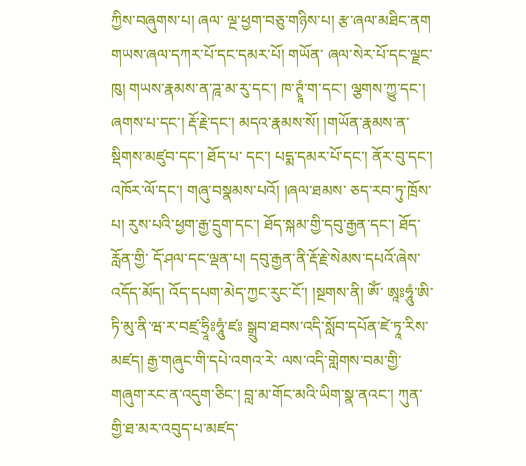ཀྱིས་བཞུགས་པ། ཞལ་ ལྔ་ཕྱག་བཅུ་གཉིས་པ། རྩ་ཞལ་མཐིང་ནག གཡས་ཞལ་དཀར་པོ་དང་དམར་པོ། གཡོན་ ཞལ་སེར་པོ་དང་ལྗང་ཁུ། གཡས་རྣམས་ན་ཌཱ་མ་རུ་དང་། ཁ་ཊྭཱཾ་ག་དང་། ལྕགས་ཀྱུ་དང་། ཞགས་པ་དང་། རྡོ་རྗེ་དང་། མདའ་རྣམས་སོ། །གཡོན་རྣམས་ན་སྡིགས་མཛུབ་དང་། ཐོད་པ་ དང་། པདྨ་དམར་པོ་དང་། ནོར་བུ་དང་། འཁོར་ལོ་དང་། གཞུ་བསྣམས་པའོ། །ཞལ་ཐམས་ ཅད་རབ་ཏུ་ཁྲོས་པ། རུས་པའི་ཕྱག་རྒྱ་དྲུག་དང་། ཐོད་སྐམ་གྱི་དབུ་རྒྱན་དང་། ཐོད་རློན་གྱི་ དོ་ཤལ་དང་ལྡན་པ། དབུ་རྒྱན་ནི་རྡོ་རྗེ་སེམས་དཔའོ་ཞེས་འདོད་མོད། འོད་དཔག་མེད་ཀྱང་རུང་ངོ་། །སྔགས་ནི། ༀ་ ཨཱཿཧཱུཾ་ཨི་ཏི་མུ་ནི་ཝ་ར་བཛྲ་ཧྲཱིཿཧཱུཾ་ཛཿ སྒྲུབ་ཐབས་འདི་སློབ་དཔོན་ཛེ་ཏཱ་རིས་མཛད། རྒྱ་གཞུང་གི་དཔེ་འགའ་རེ་ ལས་འདི་གླེགས་བམ་གྱི་གཞུག་རང་ན་འདུག་ཅིང་། བླ་མ་གོང་མའི་ཡིག་སྣ་ནའང་། ཀུན་གྱི་ཐ་མར་འབུད་པ་མཛད་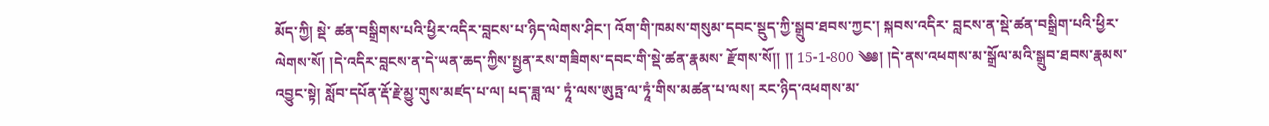མོད་ཀྱི། སྡེ་ ཚན་བསྒྲིགས་པའི་ཕྱིར་འདིར་བླངས་པ་ཉིད་ལེགས་ཤིང་། འོག་གི་ཁམས་གསུམ་དབང་སྡུད་ཀྱི་སྒྲུབ་ཐབས་ཀྱང་། སྐབས་འདིར་ བླངས་ན་སྡེ་ཚན་བསྒྲིག་པའི་ཕྱིར་ལེགས་སོ། །དེ་འདིར་བླངས་ན་དེ་ཡན་ཆད་ཀྱིས་སྤྱན་རས་གཟིགས་དབང་གི་སྡེ་ཚན་རྣམས་ རྫོགས་སོ།། །། 15-1-800 ༄༅། །དེ་ནས་འཕགས་མ་སྒྲོལ་མའི་སྒྲུབ་ཐབས་རྣམས་འབྱུང་སྟེ། སློབ་དཔོན་རྡོ་རྗེ་མྱུ་གུས་མཛད་པ་ལ། པད་ཟླ་ལ་ ཏཱཾ་ལས་ཨུཏྤ་ལ་ཏཱཾ་གིས་མཚན་པ་ལས། རང་ཉིད་འཕགས་མ་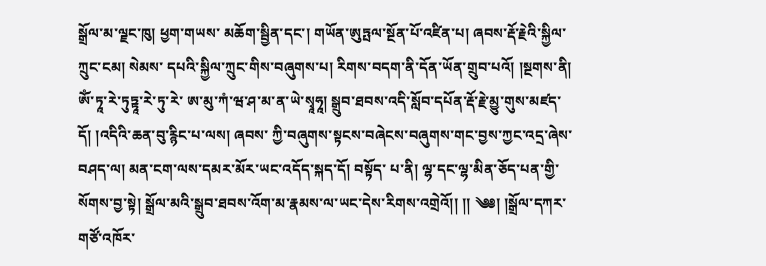སྒྲོལ་མ་ལྗང་ཁུ། ཕྱག་གཡས་ མཆོག་སྦྱིན་དང་། གཡོན་ཨུཏྤལ་སྔོན་པོ་འཛིན་པ། ཞབས་རྡོ་རྗེའི་སྐྱིལ་ཀྲུང་ངམ། སེམས་ དཔའི་སྐྱིལ་ཀྲུང་གིས་བཞུགས་པ། རིགས་བདག་ནི་དོན་ཡོན་གྲུབ་པའོ། །སྔགས་ནི། ༀ་ཏཱ་རེ་ཏུཏྟཱ་རེ་ཏུ་རེ་ ཨ་མུ་ཀཾ་ཝ་ཤ་མ་ན་ཡེ་སྭཱཧཱ། སྒྲུབ་ཐབས་འདི་སློབ་དཔོན་རྡོ་རྗེ་མྱུ་གུས་མཛད་དོ། །འདིའི་ཆན་བུ་རྙིང་པ་ལས། ཞབས་ ཀྱི་བཞུགས་སྟངས་བཞེངས་བཞུགས་གང་བྱས་ཀྱང་འདྲ་ཞེས་བཤད་ལ། མན་ངག་ལས་དམར་མོར་ཡང་འདོད་སྐད་དོ། བསྟོད་ པ་ནི། ལྷ་དང་ལྷ་མིན་ཅོད་པན་གྱི་སོགས་བྱ་སྟེ། སྒྲོལ་མའི་སྒྲུབ་ཐབས་འོག་མ་རྣམས་ལ་ཡང་དེས་རིགས་འགྲེའོ།། །། ༄༅། །སྒྲོལ་དཀར་གཙོ་འཁོར་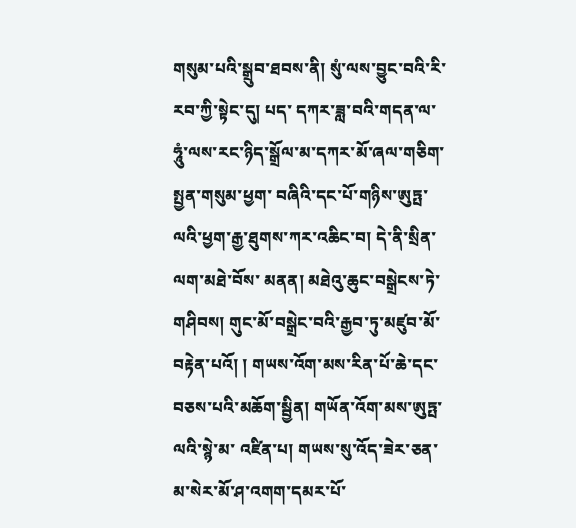གསུམ་པའི་སྒྲུབ་ཐབས་ནི། སུཾ་ལས་བྱུང་བའི་རི་རབ་ཀྱི་སྟེང་དུ། པད་ དཀར་ཟླ་བའི་གདན་ལ་ཧཱུཾ་ལས་རང་ཉིད་སྒྲོལ་མ་དཀར་མོ་ཞལ་གཅིག་སྤྱན་གསུམ་ཕྱག་ བཞིའི་དང་པོ་གཉིས་ཨུཏྤ་ལའི་ཕྱག་རྒྱ་ཐུགས་ཀར་འཆིང་བ། དེ་ནི་སྲིན་ལག་མཐེ་བོས་ མནན། མཐེའུ་ཆུང་བསྒྲེངས་ཏེ་གཤིབས། གུང་མོ་བསྒྲེང་བའི་རྒྱབ་ཏུ་མཛུབ་མོ་བརྟེན་པའོ། ། གཡས་འོག་མས་རིན་པོ་ཆེ་དང་བཅས་པའི་མཆོག་སྦྱིན། གཡོན་འོག་མས་ཨུཏྤ་ལའི་སྙེ་མ་ འཛིན་པ། གཡས་སུ་འོད་ཟེར་ཅན་མ་སེར་མོ་ཤ་འགག་དམར་པོ་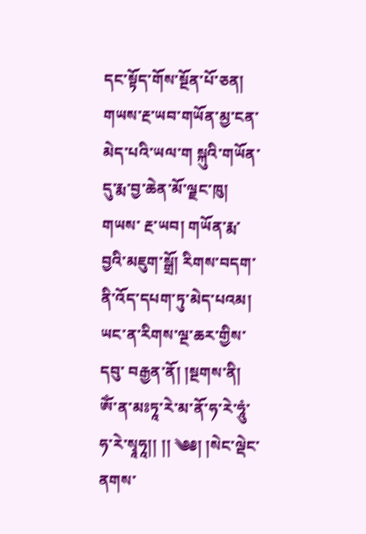དང་སྟོད་གོས་སྔོན་པོ་ཅན། གཡས་རྔ་ཡབ་གཡོན་མྱ་ངན་མེད་པའི་ཡལ་ག སྐུའི་གཡོན་དུ་རྨ་བྱ་ཆེན་མོ་ལྗང་ཁུ། གཡས་ རྔ་ཡབ། གཡོན་རྨ་བྱའི་མཇུག་སྒྲོ། རིགས་བདག་ནི་འོད་དཔག་ཏུ་མེད་པའམ། ཡང་ན་རིགས་ལྔ་ཆར་གྱིས་དབུ་ བརྒྱན་ནོ། །སྔགས་ནི། ༀ་ན་མཿཏཱ་རེ་མ་ནོ་ཧ་རེ་ཧཱུཾ་ཧ་རེ་སྭཱཧཱ།། །། ༄༅། །སེང་ལྡེང་ནགས་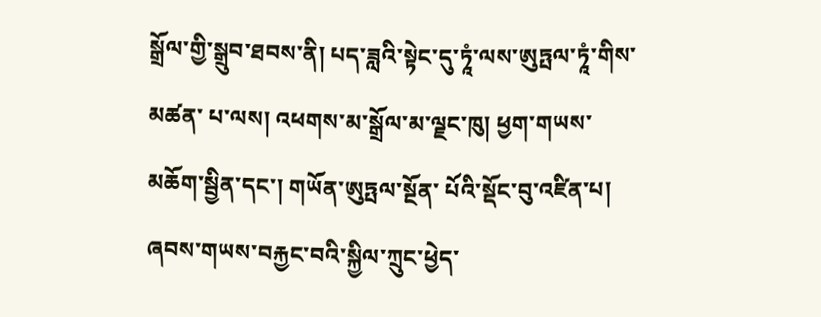སྒྲོལ་གྱི་སྒྲུབ་ཐབས་ནི། པད་ཟླའི་སྟེང་དུ་ཏཱཾ་ལས་ཨུཏྤལ་ཏཱཾ་གིས་མཚན་ པ་ལས། འཕགས་མ་སྒྲོལ་མ་ལྗང་ཁུ། ཕྱག་གཡས་མཆོག་སྦྱིན་དང་། གཡོན་ཨུཏྤལ་སྔོན་ པོའི་སྡོང་བུ་འཛིན་པ། ཞབས་གཡས་བརྐྱང་བའི་སྐྱིལ་ཀྲུང་ཕྱེད་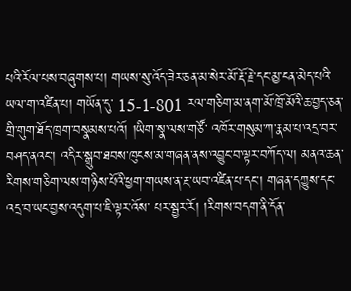པའི་རོལ་པས་བཞུགས་པ། གཡས་སུ་འོད་ཟེར་ཅན་མ་སེར་མོ་རྡོ་རྗེ་དང་མྱ་ངན་མེད་པའི་ཡལ་ག་འཛིན་པ། གཡོན་དུ་ 15-1-801 རལ་གཅིག་མ་ནག་མོ་ཁྲོ་མོའི་ཆ་བྱད་ཅན་གྲི་གུག་ཐོད་ཁྲག་བསྣམས་པའོ། །ཡིག་སྣ་ལས་གཙོ་ འཁོར་གསུམ་ཀ་རྣམ་པ་འདྲ་བར་བཤད་ནའང་། འདིར་སྒྲུབ་ཐབས་ཁུངས་མ་གཞན་ནས་འབྱུང་བ་ལྟར་བཀོད་ལ། མནའ་ཆན་ རིགས་གཅིག་ལས་གཉིས་པོའི་ཕྱག་གཡས་ན་རྔ་ཡབ་འཛིན་པ་དང་། གཞན་དཀྱུས་དང་འདྲ་བ་ཡང་བྱས་འདུག་པ་ཇི་ལྟར་འོས་ པར་སྦྱར་རོ། །རིགས་བདག་ནི་དོན་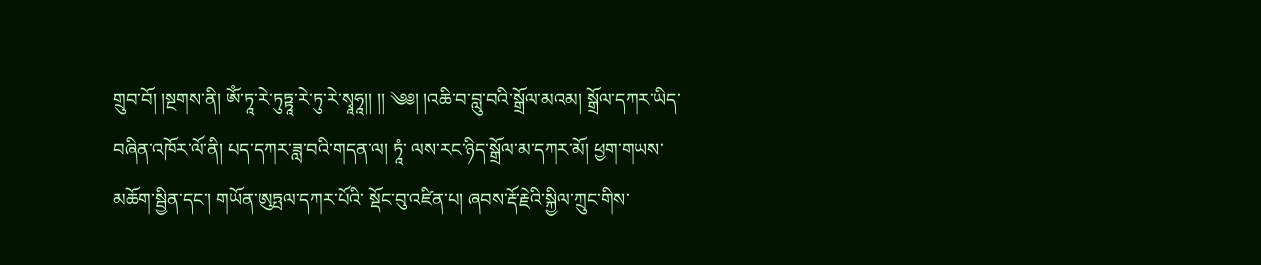གྲུབ་བོ། །སྔགས་ནི། ༀ་ཏཱ་རེ་ཏུཏྟཱ་རེ་ཏུ་རེ་སྭཱཧཱ།། །། ༄༅། །འཆི་བ་བླུ་བའི་སྒྲོལ་མའམ། སྒྲོལ་དཀར་ཡིད་བཞིན་འཁོར་ལོ་ནི། པད་དཀར་ཟླ་བའི་གདན་ལ། ཏཱཾ་ ལས་རང་ཉིད་སྒྲོལ་མ་དཀར་མོ། ཕྱག་གཡས་མཆོག་སྦྱིན་དང་། གཡོན་ཨུཏྤལ་དཀར་པོའི་ སྡོང་བུ་འཛིན་པ། ཞབས་རྡོ་རྗེའི་སྐྱིལ་ཀྲུང་གིས་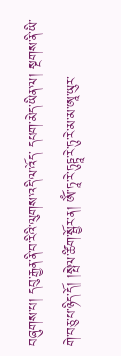བཞུགས་པ། དབུ་རྒྱན་ནི་བ་རིའི་ལུགས་འདི་ལ་འོད་ དཔག་མེད་ཡིན་ལ། སྔགས་ནི་ཡི་གེ་བཅུ་པ་ཉིད་དོ། །སྤེལ་ཚིག་སྦྱོར་ན། ༀ་ཏཱ་རེ་ཏུཏྟཱ་རེ་ཏུ་རེ་མ་མ་ཨཱ་ཡུར་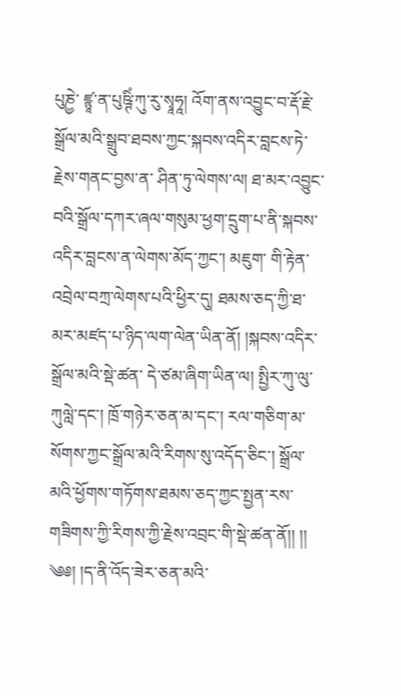པུཎྱེ་ ཛྙཱ་ན་པུཥྚིཾ་ཀུ་རུ་སྭཱཧཱ། འོག་ནས་འབྱུང་བ་རྡོ་རྗེ་སྒྲོལ་མའི་སྒྲུབ་ཐབས་ཀྱང་སྐབས་འདིར་བླངས་ཏེ་རྗེས་གནང་བྱས་ན་ ཤིན་ཏུ་ལེགས་ལ། ཐ་མར་འབྱུང་བའི་སྒྲོལ་དཀར་ཞལ་གསུམ་ཕྱག་དྲུག་པ་ནི་སྐབས་འདིར་བླངས་ན་ལེགས་མོད་ཀྱང་། མཇུག་ གི་རྟེན་འབྲེལ་བཀྲ་ལེགས་པའི་ཕྱིར་དུ། ཐམས་ཅད་ཀྱི་ཐ་མར་མཛད་པ་ཉིད་ལག་ལེན་ཡིན་ནོ། །སྐབས་འདིར་སྒྲོལ་མའི་སྡེ་ཚན་ དེ་ཙམ་ཞིག་ཡིན་ལ། སྤྱིར་ཀུ་ལུ་ཀུལླེ་དང་། ཁྲོ་གཉེར་ཅན་མ་དང་། རལ་གཅིག་མ་སོགས་ཀྱང་སྒྲོལ་མའི་རིགས་སུ་འདོད་ཅིང་། སྒྲོལ་མའི་ཕྱོགས་གཏོགས་ཐམས་ཅད་ཀྱང་སྤྱན་རས་གཟིགས་ཀྱི་རིགས་ཀྱི་རྗེས་འབྲང་གི་སྡེ་ཚན་ནོ།། །། ༄༅། །ད་ནི་འོད་ཟེར་ཅན་མའི་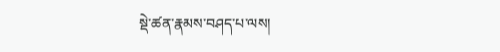སྡེ་ཚན་རྣམས་བཤད་པ་ལས།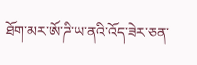ཐོག་མར་ཨོ་ཌི་ཡ་ནའི་འོད་ཟེར་ཅན་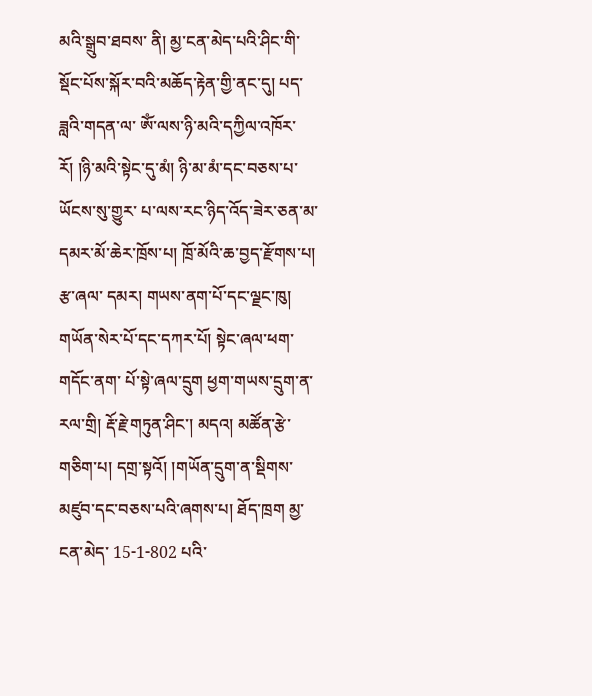མའི་སྒྲུབ་ཐབས་ ནི། མྱ་ངན་མེད་པའི་ཤིང་གི་སྡོང་པོས་སྐོར་བའི་མཆོད་རྟེན་གྱི་ནང་དུ། པད་ཟླའི་གདན་ལ་ ༀ་ལས་ཉི་མའི་དཀྱིལ་འཁོར་རོ། །ཉི་མའི་སྟེང་དུ་མཾ། ཉི་མ་མཾ་དང་བཅས་པ་ཡོངས་སུ་གྱུར་ པ་ལས་རང་ཉིད་འོད་ཟེར་ཅན་མ་དམར་མོ་ཆེར་ཁྲོས་པ། ཁྲོ་མོའི་ཆ་བྱད་རྫོགས་པ། རྩ་ཞལ་ དམར། གཡས་ནག་པོ་དང་ལྗང་ཁུ། གཡོན་སེར་པོ་དང་དཀར་པོ། སྟེང་ཞལ་ཕག་གདོང་ནག་ པོ་སྟེ་ཞལ་དྲུག ཕྱག་གཡས་དྲུག་ན་རལ་གྲི། རྡོ་རྗེ་གཏུན་ཤིང་། མདའ། མཚོན་རྩེ་གཅིག་པ། དགྲ་སྟའོ། །གཡོན་དྲུག་ན་སྡིགས་མཛུབ་དང་བཅས་པའི་ཞགས་པ། ཐོད་ཁྲག མྱ་ངན་མེད་ 15-1-802 པའི་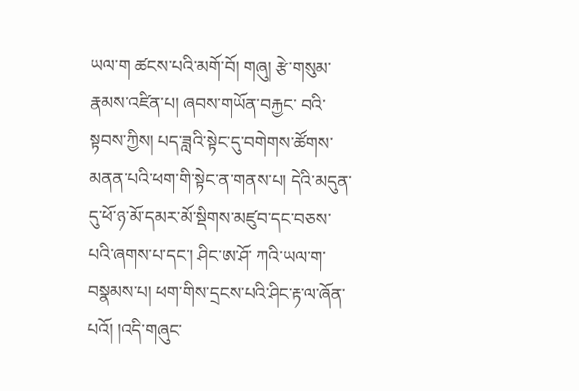ཡལ་ག ཚངས་པའི་མགོ་བོ། གཞུ། རྩེ་གསུམ་རྣམས་འཛིན་པ། ཞབས་གཡོན་བརྐྱང་ བའི་སྟབས་ཀྱིས། པད་ཟླའི་སྟེང་དུ་བགེགས་ཚོགས་མནན་པའི་ཕག་གི་སྟེང་ན་གནས་པ། དེའི་མདུན་དུ་ཕོ་ཉ་མོ་དམར་མོ་སྡིགས་མཛུབ་དང་བཅས་པའི་ཞགས་པ་དང་། ཤིང་ཨ་ཤོ་ ཀའི་ཡལ་ག་བསྣམས་པ། ཕག་གིས་དྲངས་པའི་ཤིང་རྟ་ལ་ཞོན་པའོ། །འདི་གཞུང་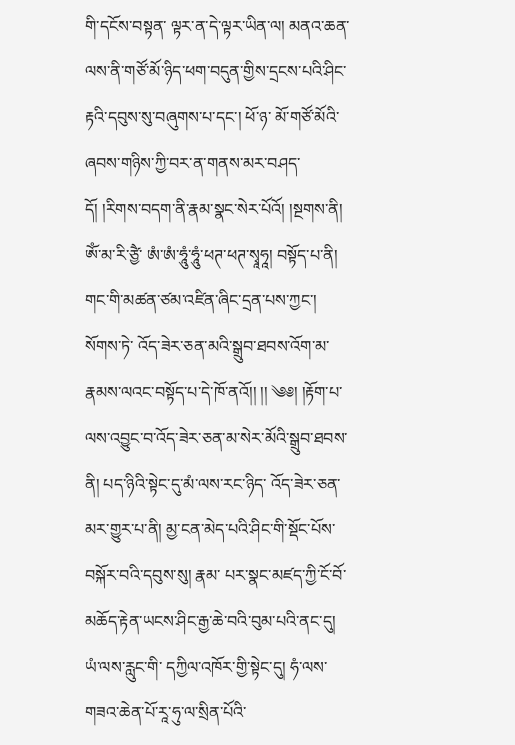གི་དངོས་བསྟན་ ལྟར་ན་དེ་ལྟར་ཡིན་ལ། མནའ་ཆན་ལས་ནི་གཙོ་མོ་ཉིད་ཕག་བདུན་གྱིས་དྲངས་པའི་ཤིང་རྟའི་དབུས་སུ་བཞུགས་པ་དང་། ཕོ་ཉ་ མོ་གཙོ་མོའི་ཞབས་གཉིས་ཀྱི་བར་ན་གནས་མར་བཤད་དོ། །རིགས་བདག་ནི་རྣམ་སྣང་སེར་པོའོ། །སྔགས་ནི། ༀ་མ་རི་ཙྱཻ་ ཨཾ་ཨཾ་ཧཱུཾ་ཧཱུཾ་ཕཊ་ཕཊ་སྭཱཧཱ། བསྟོད་པ་ནི། གང་གི་མཚན་ཙམ་འཛིན་ཞིང་དྲན་པས་ཀྱང་། སོགས་ཏེ་ འོད་ཟེར་ཅན་མའི་སྒྲུབ་ཐབས་འོག་མ་རྣམས་ལའང་བསྟོད་པ་དེ་ཁོ་ནའོ།། །། ༄༅། །རྟོག་པ་ལས་འབྱུང་བ་འོད་ཟེར་ཅན་མ་སེར་མོའི་སྒྲུབ་ཐབས་ནི། པད་ཉིའི་སྟེང་དུ་མཾ་ལས་རང་ཉིད་ འོད་ཟེར་ཅན་མར་གྱུར་པ་ནི། མྱ་ངན་མེད་པའི་ཤིང་གི་སྡོང་པོས་བསྐོར་བའི་དབུས་སུ། རྣམ་ པར་སྣང་མཛད་ཀྱི་ངོ་བོ་མཆོད་རྟེན་ཡངས་ཤིང་རྒྱ་ཆེ་བའི་བུམ་པའི་ནང་དུ། ཡཾ་ལས་རླུང་གི་ དཀྱིལ་འཁོར་གྱི་སྟེང་དུ། ཧཾ་ལས་གཟའ་ཆེན་པོ་རཱ་ཧུ་ལ་སྲིན་པོའི་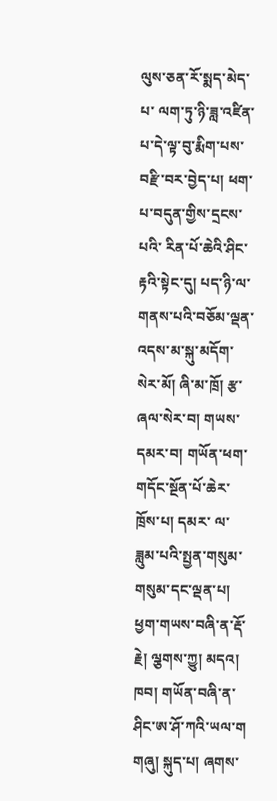ལུས་ཅན་རོ་སྨད་མེད་པ་ ལག་ཏུ་ཉི་ཟླ་འཛིན་པ་དེ་ལྟ་བུ་རྨིག་པས་བརྫི་བར་བྱེད་པ། ཕག་པ་བདུན་གྱིས་དྲངས་པའི་ རིན་པོ་ཆེའི་ཤིང་རྟའི་སྟེང་དུ། པད་ཉི་ལ་གནས་པའི་བཅོམ་ལྡན་འདས་མ་སྐུ་མདོག་སེར་མོ། ཞི་མ་ཁྲོ། རྩ་ཞལ་སེར་བ། གཡས་དམར་བ། གཡོན་ཕག་གདོང་སྔོན་པོ་ཆེར་ཁྲོས་པ། དམར་ ལ་ཟླུམ་པའི་སྤྱན་གསུམ་གསུམ་དང་ལྡན་པ། ཕྱག་གཡས་བཞི་ན་རྡོ་རྗེ། ལྕགས་ཀྱུ། མདའ། ཁབ། གཡོན་བཞི་ན་ཤིང་ཨ་ཤོ་ཀའི་ཡལ་ག གཞུ། སྐུད་པ། ཞགས་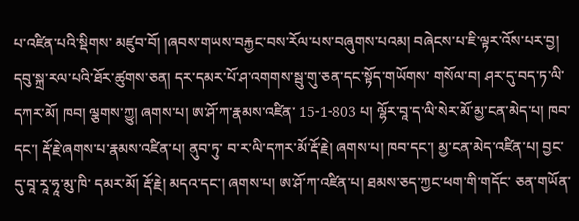པ་འཛིན་པའི་སྡིགས་ མཛུབ་བོ། །ཞབས་གཡས་བརྐྱང་བས་རོལ་པས་བཞུགས་པའམ། བཞེངས་པ་ཇི་ལྟར་འོས་པར་བྱ། དབུ་སྐྲ་རལ་པའི་ཐོར་ཚུགས་ཅན། དར་དམར་པོ་ཤ་འགགས་སྦུ་གུ་ཅན་དང་སྟོད་གཡོགས་ གསོལ་བ། ཤར་དུ་བད་ཏ་ལི་དཀར་མོ། ཁབ། ལྕགས་ཀྱུ། ཞགས་པ། ཨ་ཤོ་ཀ་རྣམས་འཛིན་ 15-1-803 པ། ལྷོར་བཱ་ད་ལི་སེར་མོ་མྱ་ངན་མེད་པ། ཁབ་དང་། རྡོ་རྗེ་ཞགས་པ་རྣམས་འཛིན་པ། ནུབ་ཏུ་ བ་ར་ལི་དཀར་མོ་རྡོ་རྗེ། ཞགས་པ། ཁབ་དང་། མྱ་ངན་མེད་འཛིན་པ། བྱང་དུ་བཱ་རཱ་ཧཱ་མུ་ཁི་ དམར་མོ། རྡོ་རྗེ། མདའ་དང་། ཞགས་པ། ཨ་ཤོ་ཀ་འཛིན་པ། ཐམས་ཅད་ཀྱང་ཕག་གི་གདོང་ ཅན་གཡོན་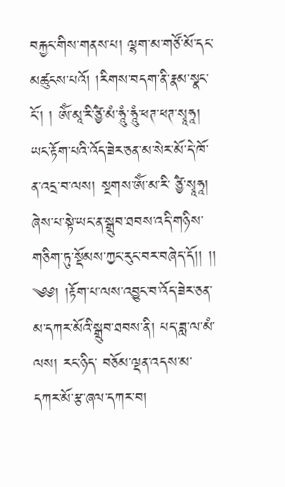བརྐྱང་གིས་གནས་པ། ལྷག་མ་གཙོ་མོ་དང་མཚུངས་པའོ། །རིགས་བདག་ནི་རྣམ་སྣང་ངོ་། ། ༀ་མཱ་རི་ཙྱཻ་མཾ་ཧཱུཾ་ཧཱུཾ་ཕཊ་ཕཊ་སྭཱཧཱ། ཡང་རྟོག་པའི་འོད་ཟེར་ཅན་མ་སེར་མོ་དེ་ཁོ་ན་འདྲ་བ་ལས། སྔགས་ༀ་མ་རི་ ཙྱཻ་སྭཱཧཱ། ཞེས་པ་སྟེ་ཡང་ན་སྒྲུབ་ཐབས་འདི་གཉིས་གཅིག་ཏུ་སྡོམས་ཀྱང་རུང་བར་བཞེད་དོ།། །། ༄༅། །རྟོག་པ་ལས་འབྱུང་བ་འོད་ཟེར་ཅན་མ་དཀར་མོའི་སྒྲུབ་ཐབས་ནི། པད་ཟླ་ལ་མཾ་ལས། རང་ཉིད་ བཅོམ་ལྡན་འདས་མ་དཀར་མོ་རྩ་ཞལ་དཀར་བ།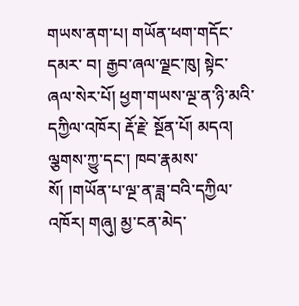གཡས་ནག་པ། གཡོན་ཕག་གདོང་དམར་ བ། རྒྱབ་ཞལ་ལྗང་ཁུ། སྟེང་ཞལ་སེར་པོ། ཕྱག་གཡས་ལྔ་ན་ཉི་མའི་དཀྱིལ་འཁོར། རྡོ་རྗེ་ སྔོན་པོ། མདའ། ལྕགས་ཀྱུ་དང་། ཁབ་རྣམས་སོ། །གཡོན་པ་ལྔ་ན་ཟླ་བའི་དཀྱིལ་འཁོར། གཞུ། མྱ་ངན་མེད་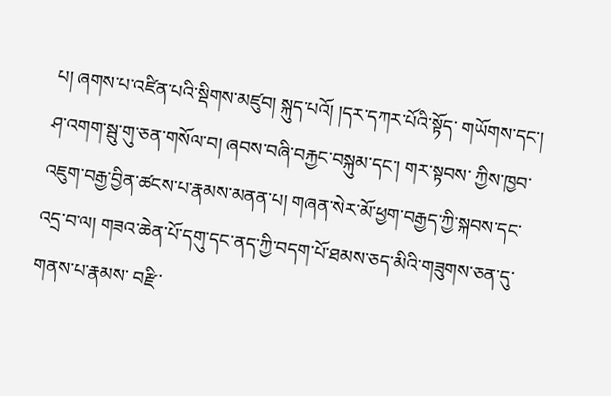པ། ཞགས་པ་འཛིན་པའི་སྡིགས་མཛུབ། སྐུད་པའོ། །དར་དཀར་པོའི་སྟོད་ གཡོགས་དང་། ཤ་འགག་སྦུ་གུ་ཅན་གསོལ་བ། ཞབས་བཞི་བརྐྱང་བསྐུམ་དང་། གར་སྟབས་ ཀྱིས་ཁྱབ་འཇུག་བརྒྱ་བྱིན་ཚངས་པ་རྣམས་མནན་པ། གཞན་སེར་མོ་ཕྱག་བརྒྱད་ཀྱི་སྐབས་དང་འདྲ་བ་ལ། གཟའ་ཆེན་པོ་དགུ་དང་ནད་ཀྱི་བདག་པོ་ཐམས་ཅད་མིའི་གཟུགས་ཅན་དུ་གནས་པ་རྣམས་ བརྫི་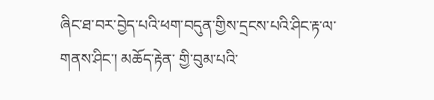ཞིང་ཐ་བར་བྱེད་པའི་ཕག་བདུན་གྱིས་དྲངས་པའི་ཤིང་རྟ་ལ་གནས་ཤིང་། མཆོད་རྟེན་ གྱི་བུམ་པའི་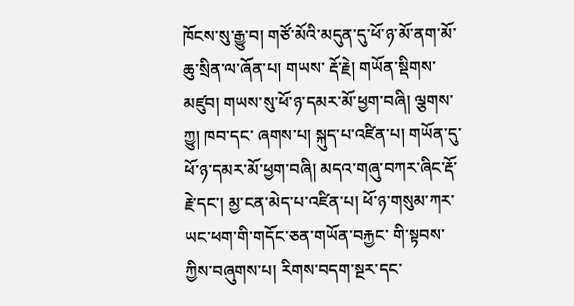ཁོངས་སུ་རྒྱུ་བ། གཙོ་མོའི་མདུན་དུ་ཕོ་ཉ་མོ་ནག་མོ་ཆུ་སྲིན་ལ་ཞོན་པ། གཡས་ རྡོ་རྗེ། གཡོན་སྡིགས་མཛུབ། གཡས་སུ་ཕོ་ཉ་དམར་མོ་ཕྱག་བཞི། ལྕགས་ཀྱུ། ཁབ་དང་ ཞགས་པ། སྐུད་པ་འཛིན་པ། གཡོན་དུ་ཕོ་ཉ་དམར་མོ་ཕྱག་བཞི། མདའ་གཞུ་བཀར་ཞིང་རྡོ་ རྗེ་དང་། མྱ་ངན་མེད་པ་འཛིན་པ། ཕོ་ཉ་གསུམ་ཀར་ཡང་ཕག་གི་གདོང་ཅན་གཡོན་བརྐྱང་ གི་སྟབས་ཀྱིས་བཞུགས་པ། རིགས་བདག་སྔར་དང་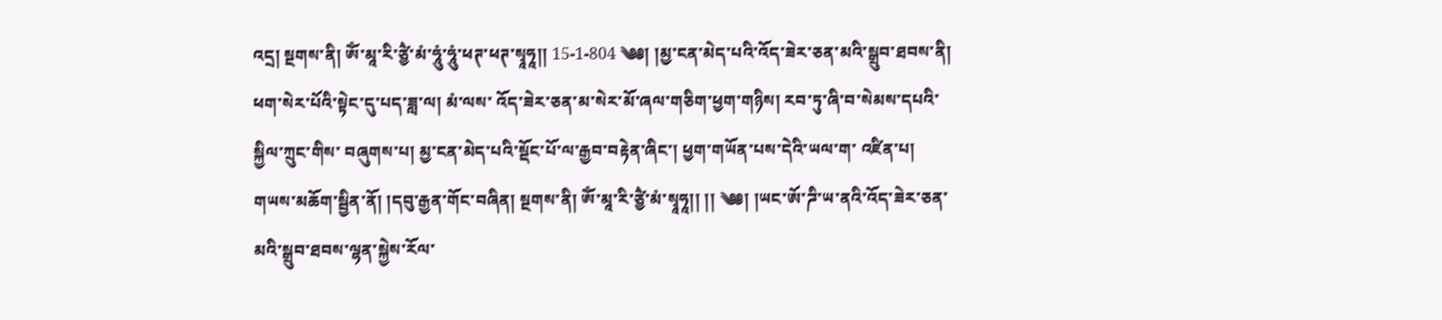འདྲ། སྔགས་ནི། ༀ་མཱ་རི་ཙྱཻ་མཾ་ཧཱུཾ་ཧཱུཾ་ཕཊ་ཕཊ་སྭཱཧཱ།། 15-1-804 ༄༅། །མྱ་ངན་མེད་པའི་འོད་ཟེར་ཅན་མའི་སྒྲུབ་ཐབས་ནི། ཕག་སེར་པོའི་སྟེང་དུ་པད་ཟླ་ལ། མཾ་ལས་ འོད་ཟེར་ཅན་མ་སེར་མོ་ཞལ་གཅིག་ཕྱག་གཉིས། རབ་ཏུ་ཞི་བ་སེམས་དཔའི་སྐྱིལ་ཀྲུང་གིས་ བཞུགས་པ། མྱ་ངན་མེད་པའི་སྡོང་པོ་ལ་རྒྱབ་བརྟེན་ཞིང་། ཕྱག་གཡོན་པས་དེའི་ཡལ་ག་ འཛིན་པ། གཡས་མཆོག་སྦྱིན་ནོ། །དབུ་རྒྱན་གོང་བཞིན། སྔགས་ནི། ༀ་མཱ་རི་ཙྱཻ་མཾ་སྭཱཧཱ།། །། ༄༅། །ཡང་ཨོ་ཌི་ཡ་ནའི་འོད་ཟེར་ཅན་མའི་སྒྲུབ་ཐབས་ལྷན་སྐྱེས་རོལ་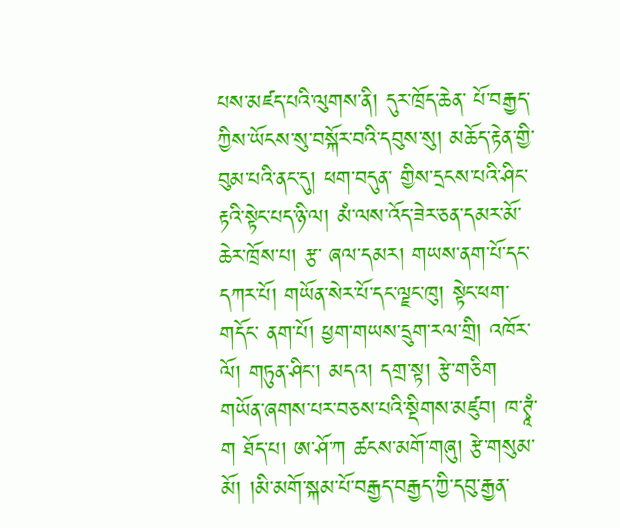པས་མཛད་པའི་ལུགས་ནི། དུར་ཁྲོད་ཆེན་ པོ་བརྒྱད་ཀྱིས་ཡོངས་སུ་བསྐོར་བའི་དབུས་སུ། མཆོད་རྟེན་གྱི་བུམ་པའི་ནང་དུ། ཕག་བདུན་ གྱིས་དྲངས་པའི་ཤིང་རྟའི་སྟེང་པད་ཉི་ལ། མཾ་ལས་འོད་ཟེར་ཅན་དམར་མོ་ཆེར་ཁྲོས་པ། རྩ་ ཞལ་དམར། གཡས་ནག་པོ་དང་དཀར་པོ། གཡོན་སེར་པོ་དང་ལྗང་ཁུ། སྟེང་ཕག་གདོང་ ནག་པོ། ཕྱག་གཡས་དྲུག་རལ་གྲི། འཁོར་ལོ། གཏུན་ཤིང་། མདའ། དགྲ་སྟ། རྩེ་གཅིག གཡོན་ཞགས་པར་བཅས་པའི་སྡིགས་མཛུབ། ཁ་ཊྭཱཾ་ག ཐོད་པ། ཨ་ཤོ་ཀ ཚངས་མགོ་གཞུ། རྩེ་གསུམ་མོ། །མི་མགོ་སྐམ་པོ་བརྒྱད་བརྒྱད་ཀྱི་དབུ་རྒྱན་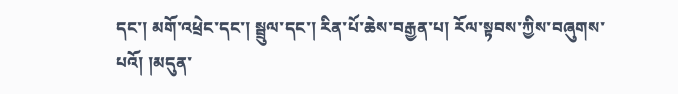དང་། མགོ་འཕྲེང་དང་། སྦྲུལ་དང་། རིན་པོ་ཆེས་བརྒྱན་པ། རོལ་སྟབས་ཀྱིས་བཞུགས་པའོ། །མདུན་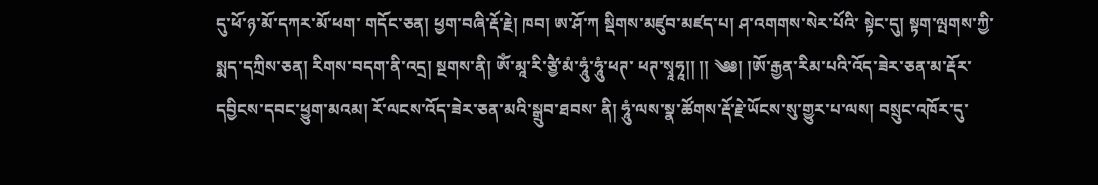དུ་ཕོ་ཉ་མོ་དཀར་མོ་ཕག་ གདོང་ཅན། ཕྱག་བཞི་རྡོ་རྗེ། ཁབ། ཨ་ཤོ་ཀ སྡིགས་མཛུབ་མཛད་པ། ཤ་འགགས་སེར་པོའི་ སྟེང་དུ། སྟག་ལྤགས་ཀྱི་སྨད་དཀྲིས་ཅན། རིགས་བདག་ནི་འདྲ། སྔགས་ནི། ༀ་མཱ་རི་ཙྱཻ་མཾ་ཧཱུཾ་ཧཱུཾ་ཕཊ་ ཕཊ་སྭཱཧཱ།། །། ༄༅། །ཨོ་རྒྱན་རིམ་པའི་འོད་ཟེར་ཅན་མ་རྡོར་དབྱིངས་དབང་ཕྱུག་མའམ། རོ་ལངས་འོད་ཟེར་ཅན་མའི་སྒྲུབ་ཐབས་ ནི། ཧཱུཾ་ལས་སྣ་ཚོགས་རྡོ་རྗེ་ཡོངས་སུ་གྱུར་པ་ལས། བསྲུང་འཁོར་དུ་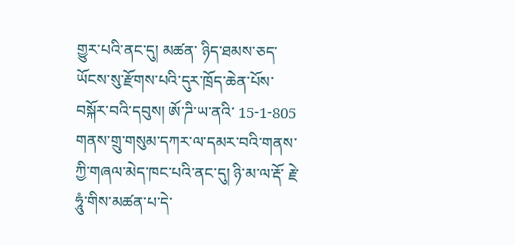གྱུར་པའི་ནང་དུ། མཚན་ ཉིད་ཐམས་ཅད་ཡོངས་སུ་རྫོགས་པའི་དུར་ཁྲོད་ཆེན་པོས་བསྐོར་བའི་དབུས། ཨོ་ཌི་ཡ་ནའི་ 15-1-805 གནས་གྲུ་གསུམ་དཀར་ལ་དམར་བའི་གནས་ཀྱི་གཞལ་མེད་ཁང་པའི་ནང་དུ། ཉི་མ་ལ་རྡོ་ རྗེ་ཧཱུཾ་གིས་མཚན་པ་དེ་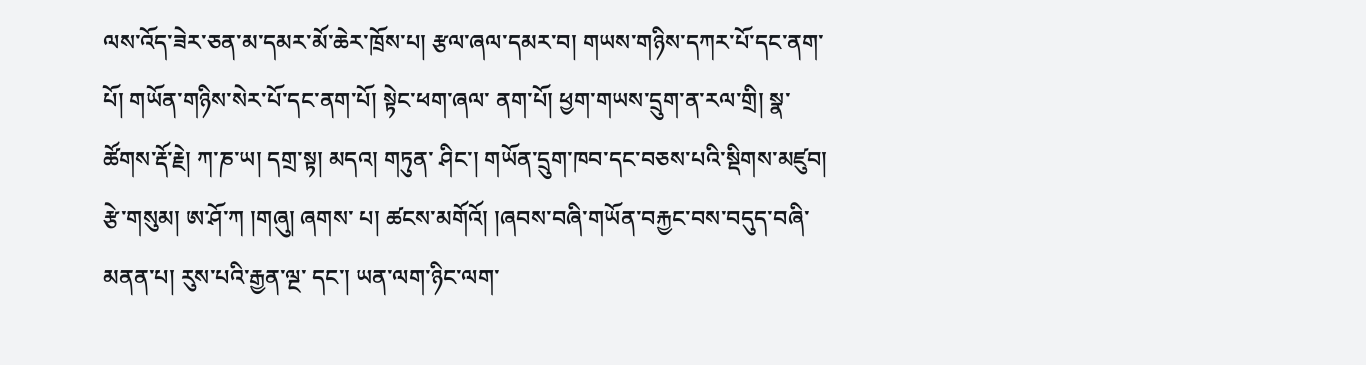ལས་འོད་ཟེར་ཅན་མ་དམར་མོ་ཆེར་ཁྲོས་པ། རྩལ་ཞལ་དམར་བ། གཡས་གཉིས་དཀར་པོ་དང་ནག་པོ། གཡོན་གཉིས་སེར་པོ་དང་ནག་པོ། སྟེང་ཕག་ཞལ་ ནག་པོ། ཕྱག་གཡས་དྲུག་ན་རལ་གྲི། སྣ་ཚོགས་རྡོ་རྗེ། ཀ་ཎ་ཡ། དགྲ་སྟ། མདའ། གཏུན་ ཤིང་། གཡོན་དྲུག་ཁབ་དང་བཅས་པའི་སྡིགས་མཛུབ། རྩེ་གསུམ། ཨ་ཤོ་ཀ །གཞུ། ཞགས་ པ། ཚངས་མགོའོ། །ཞབས་བཞི་གཡོན་བརྐྱང་བས་བདུད་བཞི་མནན་པ། རུས་པའི་རྒྱན་ལྔ་ དང་། ཡན་ལག་ཉིང་ལག་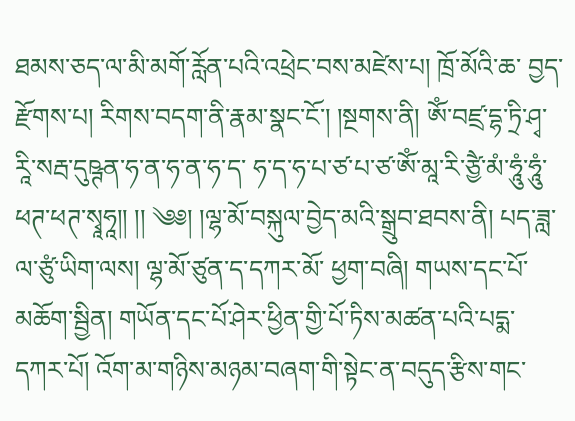ཐམས་ཅད་ལ་མི་མགོ་རློན་པའི་འཕྲེང་བས་མཛེས་པ། ཁྲོ་མོའི་ཆ་ བྱད་རྫོགས་པ། རིགས་བདག་ནི་རྣམ་སྣང་ངོ་། །སྔགས་ནི། ༀ་བཛྲ་དྷ་ཏྲི་ཤྭ་རཱི་སརྦ་དུཥྚན་ཧ་ན་ཧ་ན་ཧ་ད་ ཧ་ད་ཧ་པ་ཙ་པ་ཙ་ༀ་མཱ་རི་ཙྱཻ་མཾ་ཧཱུཾ་ཧཱུཾ་ཕཊ་ཕཊ་སྭཱཧཱ།། །། ༄༅། །ལྷ་མོ་བསྐུལ་བྱེད་མའི་སྒྲུབ་ཐབས་ནི། པད་ཟླ་ལ་ཙུཾ་ཡིག་ལས། ལྷ་མོ་ཙུན་ད་དཀར་མོ་ ཕྱག་བཞི། གཡས་དང་པོ་མཆོག་སྦྱིན། གཡོན་དང་པོ་ཤེར་ཕྱིན་གྱི་པོ་ཏིས་མཚན་པའི་པདྨ་ དཀར་པོ། འོག་མ་གཉིས་མཉམ་བཞག་གི་སྟེང་ན་བདུད་རྩིས་གང་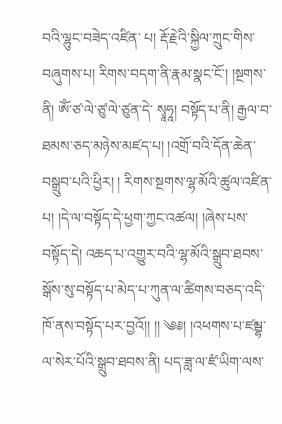བའི་ལྷུང་བཟེད་འཛིན་ པ། རྡོ་རྗེའི་སྐྱིལ་ཀྲུང་གིས་བཞུགས་པ། རིགས་བདག་ནི་རྣམ་སྣང་ངོ་། །སྔགས་ནི། ༀ་ཙ་ལེ་ཙུ་ལེ་ཙུན་དེ་ སྭཱཧཱ། བསྟོད་པ་ནི། རྒྱལ་བ་ཐམས་ཅད་མཉེས་མཛད་པ། །འགྲོ་བའི་དོན་ཆེན་བསྒྲུབ་པའི་ཕྱིར། ། རིགས་སྔགས་ལྷ་མོའི་ཚུལ་འཛིན་པ། །དེ་ལ་བསྟོད་དེ་ཕྱག་ཀྱང་འཚལ། །ཞེས་པས་བསྟོད་དེ། འཆད་པ་འགྱུར་བའི་ལྷ་མོའི་སྒྲུབ་ཐབས་སྒོས་སུ་བསྟོད་པ་མེད་པ་ཀུན་ལ་ཚིགས་བཅད་འདི་ཁོ་ནས་བསྟོད་པར་བྱའོ།། །། ༄༅། །འཕགས་པ་ཛམྦྷ་ལ་སེར་པོའི་སྒྲུབ་ཐབས་ནི། པད་ཟླ་ལ་ཛཾ་ཡིག་ལས་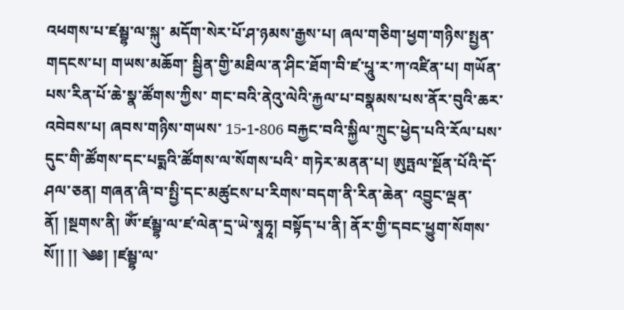འཕགས་པ་ཛམྦྷ་ལ་སྐུ་ མདོག་སེར་པོ་ཤ་ཉམས་རྒྱས་པ། ཞལ་གཅིག་ཕྱག་གཉིས་སྤྱན་གདངས་པ། གཡས་མཆོག་ སྦྱིན་གྱི་མཐིལ་ན་ཤིང་ཐོག་བི་ཛ་པཱུ་ར་ཀ་འཛིན་པ། གཡོན་པས་རིན་པོ་ཆེ་སྣ་ཚོགས་ཀྱིས་ གང་བའི་ནེའུ་ལེའི་རྐྱལ་པ་བསྣམས་པས་ནོར་བུའི་ཆར་འབེབས་པ། ཞབས་གཉིས་གཡས་ 15-1-806 བརྐྱང་བའི་སྐྱིལ་ཀྲུང་ཕྱེད་པའི་རོལ་པས་དུང་གི་ཚོགས་དང་པདྨའི་ཚོགས་ལ་སོགས་པའི་ གཏེར་མནན་པ། ཨུཏྤལ་སྔོན་པོའི་དོ་ཤལ་ཅན། གཞན་ཞི་བ་སྤྱི་དང་མཚུངས་པ་རིགས་བདག་ནི་རིན་ཆེན་ འབྱུང་ལྡན་ནོ། །སྔགས་ནི། ༀ་ཛམྦྷ་ལ་ཛ་ལེན་དྲ་ཡེ་སྭཱཧཱ། བསྟོད་པ་ནི། ནོར་གྱི་དབང་ཕྱུག་སོགས་སོ།། །། ༄༅། །ཛམྦྷ་ལ་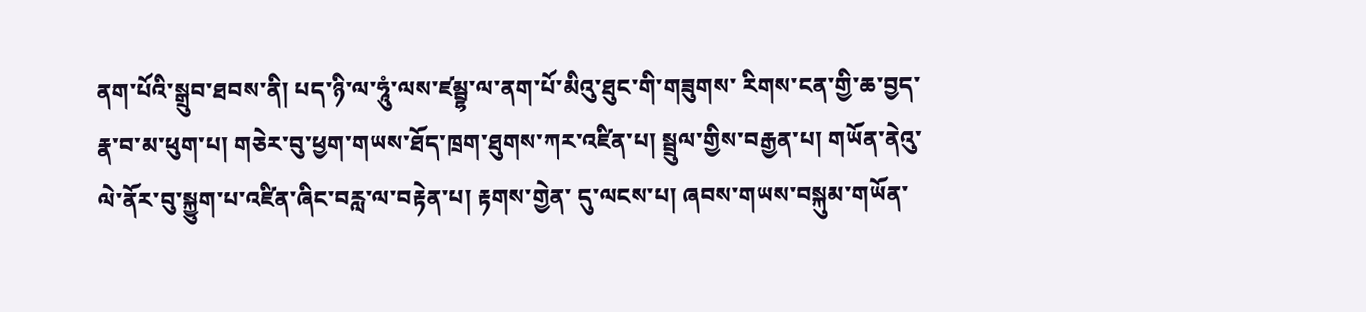ནག་པོའི་སྒྲུབ་ཐབས་ནི། པད་ཉི་ལ་ཧཱུཾ་ལས་ཛམྦྷ་ལ་ནག་པོ་མིའུ་ཐུང་གི་གཟུགས་ རིགས་ངན་གྱི་ཆ་བྱད་རྣ་བ་མ་ཕུག་པ། གཅེར་བུ་ཕྱག་གཡས་ཐོད་ཁྲག་ཐུགས་ཀར་འཛིན་པ། སྦྲུལ་གྱིས་བརྒྱན་པ། གཡོན་ནེའུ་ལེ་ནོར་བུ་སྐྱུག་པ་འཛིན་ཞིང་བརླ་ལ་བརྟེན་པ། རྟགས་གྱེན་ དུ་ལངས་པ། ཞབས་གཡས་བསྐུམ་གཡོན་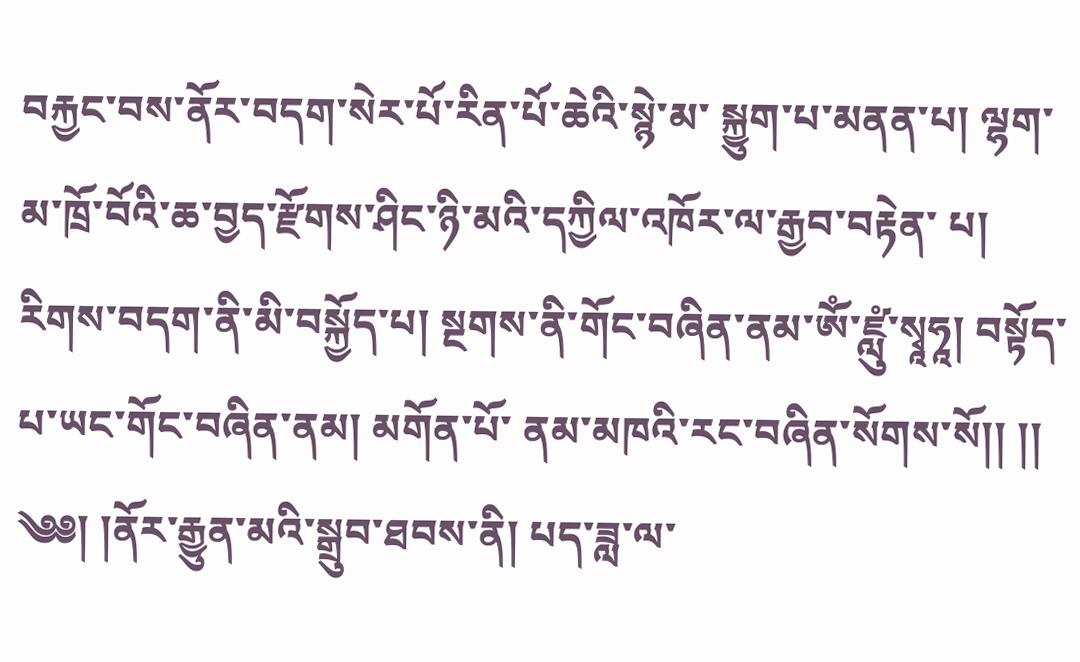བརྐྱང་བས་ནོར་བདག་སེར་པོ་རིན་པོ་ཆེའི་སྙེ་མ་ སྐྱུག་པ་མནན་པ། ལྷག་མ་ཁྲོ་བོའི་ཆ་བྱད་རྫོགས་ཤིང་ཉི་མའི་དཀྱིལ་འཁོར་ལ་རྒྱབ་བརྟེན་ པ། རིགས་བདག་ནི་མི་བསྐྱོད་པ། སྔགས་ནི་གོང་བཞིན་ནམ་ༀ་ཛླུཾ་སྭཱཧཱ། བསྟོད་པ་ཡང་གོང་བཞིན་ནམ། མགོན་པོ་ ནམ་མཁའི་རང་བཞིན་སོགས་སོ།། །། ༄༅། །ནོར་རྒྱུན་མའི་སྒྲུབ་ཐབས་ནི། པད་ཟླ་ལ་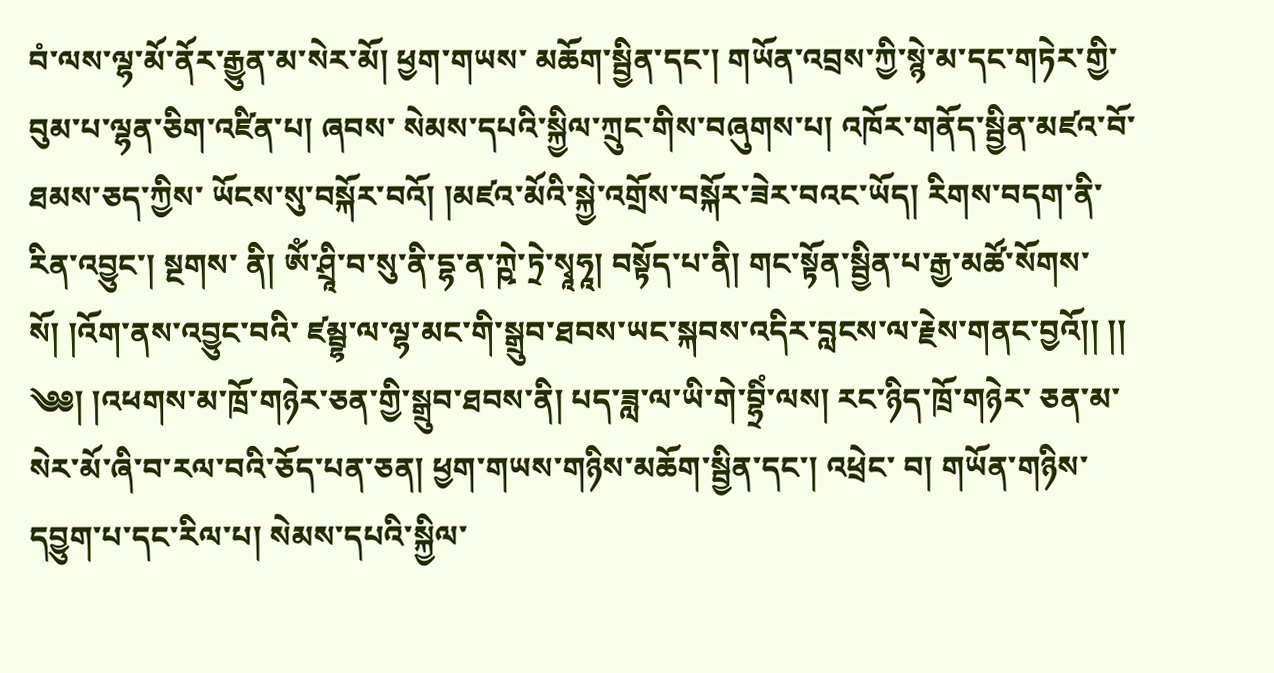བཾ་ལས་ལྷ་མོ་ནོར་རྒྱུན་མ་སེར་མོ། ཕྱག་གཡས་ མཆོག་སྦྱིན་དང་། གཡོན་འབྲས་ཀྱི་སྙེ་མ་དང་གཏེར་གྱི་བུམ་པ་ལྷན་ཅིག་འཛིན་པ། ཞབས་ སེམས་དཔའི་སྐྱིལ་ཀྲུང་གིས་བཞུགས་པ། འཁོར་གནོད་སྦྱིན་མཛའ་བོ་ཐམས་ཅད་ཀྱིས་ ཡོངས་སུ་བསྐོར་བའོ། །མཛའ་མོའི་སྐྱེ་འགྲོས་བསྐོར་ཟེར་བའང་ཡོད། རིགས་བདག་ནི་རིན་འབྱུང་། སྔགས་ ནི། ༀ་ཤྲཱི་བ་སུ་ནི་དྷ་ན་ཀྵེ་ཏྲེ་སྭཱཧཱ། བསྟོད་པ་ནི། གང་སྟོན་སྦྱིན་པ་རྒྱ་མཚོ་སོགས་སོ། །འོག་ནས་འབྱུང་བའི་ ཛམྦྷ་ལ་ལྷ་མང་གི་སྒྲུབ་ཐབས་ཡང་སྐབས་འདིར་བླངས་ལ་རྗེས་གནང་བྱའོ།། །། ༄༅། །འཕགས་མ་ཁྲོ་གཉེར་ཅན་གྱི་སྒྲུབ་ཐབས་ནི། པད་ཟླ་ལ་ཡི་གེ་བྷྲིཾ་ལས། རང་ཉིད་ཁྲོ་གཉེར་ ཅན་མ་སེར་མོ་ཞི་བ་རལ་བའི་ཅོད་པན་ཅན། ཕྱག་གཡས་གཉིས་མཆོག་སྦྱིན་དང་། འཕྲེང་ བ། གཡོན་གཉིས་དབྱུག་པ་དང་རིལ་པ། སེམས་དཔའི་སྐྱིལ་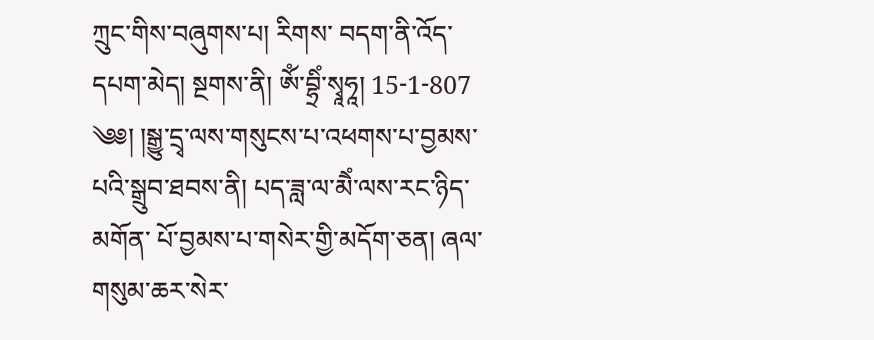ཀྲུང་གིས་བཞུགས་པ། རིགས་ བདག་ནི་འོད་དཔག་མེད། སྔགས་ནི། ༀ་བྷྲིཾ་སྭཱཧཱ། 15-1-807 ༄༅། །སྒྱུ་དྲྭ་ལས་གསུངས་པ་འཕགས་པ་བྱམས་པའི་སྒྲུབ་ཐབས་ནི། པད་ཟླ་ལ་མཻཾ་ལས་རང་ཉིད་མགོན་ པོ་བྱམས་པ་གསེར་གྱི་མདོག་ཅན། ཞལ་གསུམ་ཆར་སེར་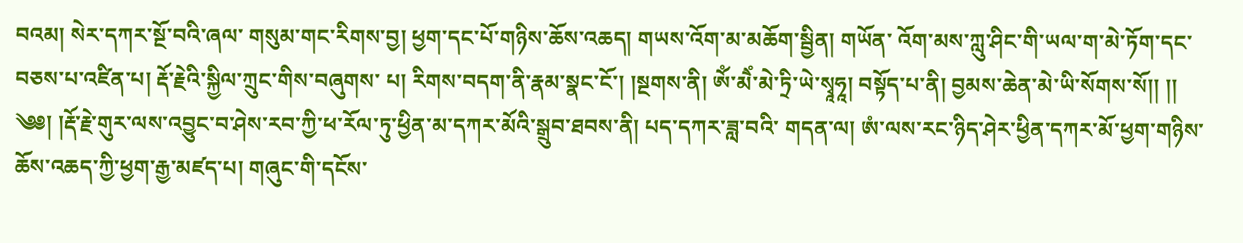བའམ། སེར་དཀར་སྔོ་བའི་ཞལ་ གསུམ་གང་རིགས་བྱ། ཕྱག་དང་པོ་གཉིས་ཆོས་འཆད། གཡས་འོག་མ་མཆོག་སྦྱིན། གཡོན་ འོག་མས་ཀླུ་ཤིང་གི་ཡལ་ག་མེ་ཏོག་དང་བཅས་པ་འཛིན་པ། རྡོ་རྗེའི་སྐྱིལ་ཀྲུང་གིས་བཞུགས་ པ། རིགས་བདག་ནི་རྣམ་སྣང་ངོ་། །སྔགས་ནི། ༀ་མཻཾ་མེ་ཏྲི་ཡེ་སྭཱཧཱ། བསྟོད་པ་ནི། བྱམས་ཆེན་མེ་ཡི་སོགས་སོ།། །། ༄༅། །རྡོ་རྗེ་གུར་ལས་འབྱུང་བ་ཤེས་རབ་ཀྱི་ཕ་རོལ་ཏུ་ཕྱིན་མ་དཀར་མོའི་སྒྲུབ་ཐབས་ནི། པད་དཀར་ཟླ་བའི་ གདན་ལ། ཨཾ་ལས་རང་ཉིད་ཤེར་ཕྱིན་དཀར་མོ་ཕྱག་གཉིས་ཆོས་འཆད་ཀྱི་ཕྱག་རྒྱ་མཛད་པ། གཞུང་གི་དངོས་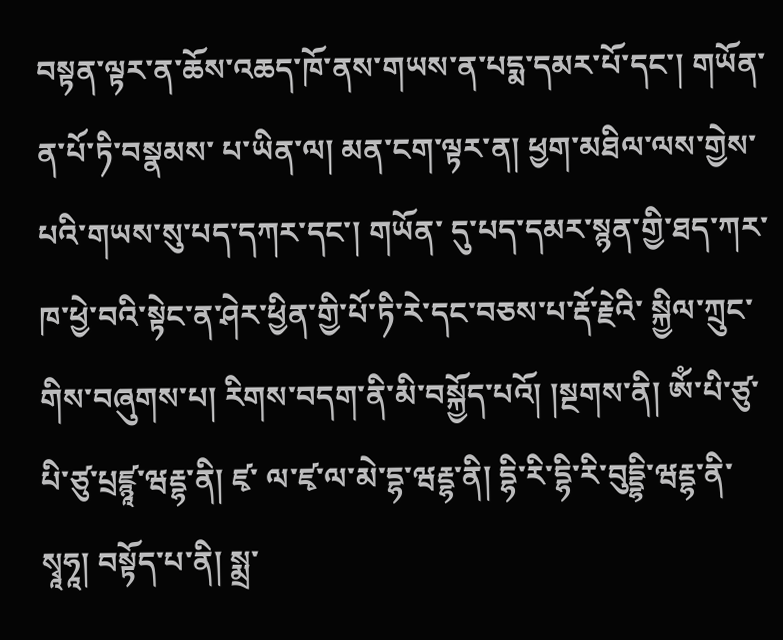བསྟན་ལྟར་ན་ཆོས་འཆད་ཁོ་ནས་གཡས་ན་པདྨ་དམར་པོ་དང་། གཡོན་ན་པོ་ཏི་བསྣམས་ པ་ཡིན་ལ། མན་ངག་ལྟར་ན། ཕྱག་མཐིལ་ལས་གྱེས་པའི་གཡས་སུ་པད་དཀར་དང་། གཡོན་ དུ་པད་དམར་སྙན་གྱི་ཐད་ཀར་ཁ་ཕྱེ་བའི་སྟེང་ན་ཤེར་ཕྱིན་གྱི་པོ་ཏི་རེ་དང་བཅས་པ་རྡོ་རྗེའི་ སྐྱིལ་ཀྲུང་གིས་བཞུགས་པ། རིགས་བདག་ནི་མི་བསྐྱོད་པའོ། །སྔགས་ནི། ༀ་པི་ཙུ་པི་ཙུ་པྲཛྙཱ་ཝརྡྷ་ནི། ཛྭ་ ལ་ཛྭ་ལ་མེ་དྷ་ཝརྡྷ་ནི། དྷི་རི་དྷི་རི་བུདྡྷི་ཝརྡྷ་ནི་སྭཱཧཱ། བསྟོད་པ་ནི། སྨྲ་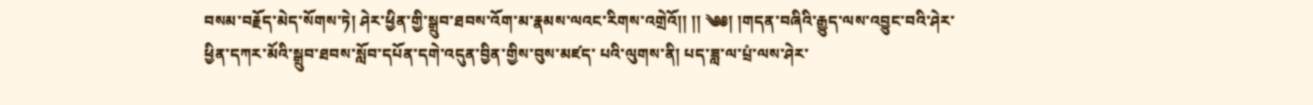བསམ་བརྗོད་མེད་སོགས་ཏེ། ཤེར་ཕྱིན་གྱི་སྒྲུབ་ཐབས་འོག་མ་རྣམས་ལའང་རིགས་འགྲེའོ།། །། ༄༅། །གདན་བཞིའི་རྒྱུད་ལས་འབྱུང་བའི་ཤེར་ཕྱིན་དཀར་མོའི་སྒྲུབ་ཐབས་སློབ་དཔོན་དགེ་འདུན་བྱིན་གྱིས་བུས་མཛད་ པའི་ལུགས་ནི། པད་ཟླ་ལ་པྲཾ་ལས་ཤེར་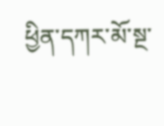ཕྱིན་དཀར་མོ་སྔ་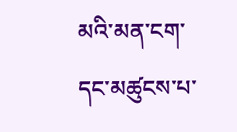མའི་མན་ངག་དང་མཚུངས་པ་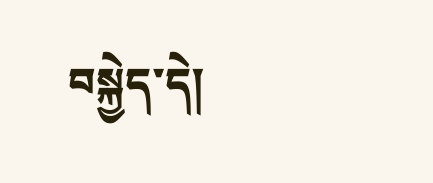བསྐྱེད་དེ།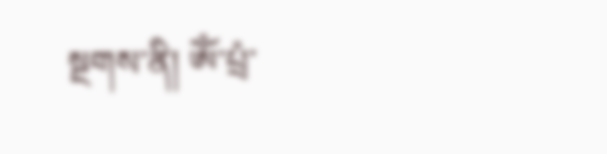སྔགས་ནི། ༀ་པྲཾ་